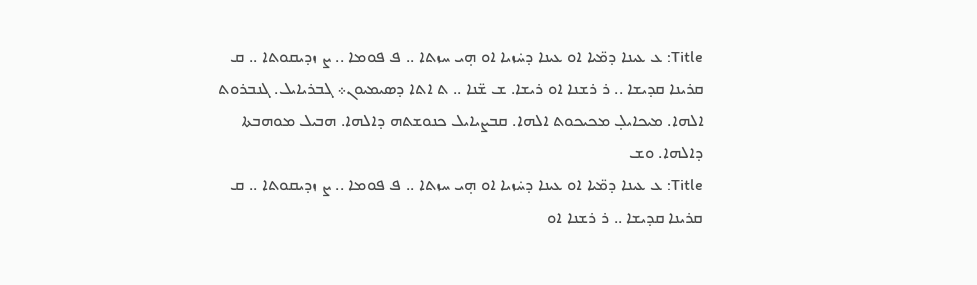Title: ܥ ܥܝܢܐ ܕܡ̈ܝܐ ܐܘ ܥܝܢܐ ܕܚ̇ܙܝܐ ܐܘ ܗ̣ܝ ܚܙܬܐ .. ܦ ܦܘܡܐ .. ܨ ܙܕܝܩܘܬܐ .. ܩ ܩܪܝܢܐ ܩܕܝܫܐ .. ܪ ܪܫܢܐ ܐܘ ܪܝܫܐ. ܫ ܫ̈ܢܐ .. ܬ ܐܬܐ ܕܣܝܡܝܘܢ܀ ܓܒܪܝܐܝܠ. ܓܢܒܪܘܬ ܐܠܗܐ. ܡܝܟܐܝܠ̣ ܡܟܝܟܘܬ ܐܠܗܐ. ܩܒܨܝܐܝܠ ܟܢܘܫܬܗ ܕܐܠܗܐ. ܗܒܝܠ ܡܘܗܒܬܐ ܕܐܠܗܐ. ܘܫ
Title: ܥ ܥܝܢܐ ܕܡ̈ܝܐ ܐܘ ܥܝܢܐ ܕܚ̇ܙܝܐ ܐܘ ܗ̣ܝ ܚܙܬܐ .. ܦ ܦܘܡܐ .. ܨ ܙܕܝܩܘܬܐ .. ܩ ܩܪܝܢܐ ܩܕܝܫܐ .. ܪ ܪܫܢܐ ܐܘ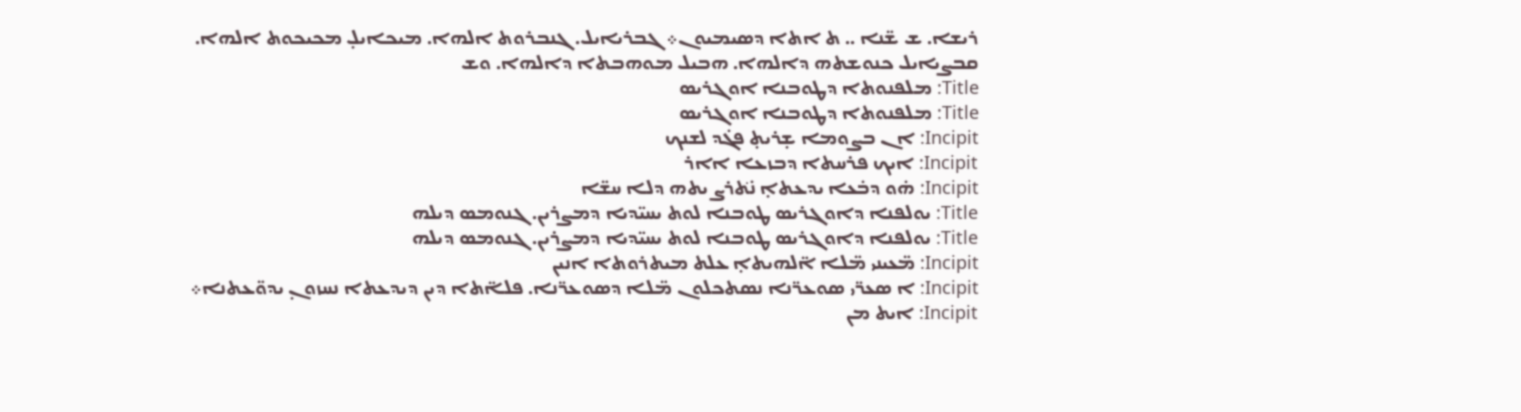ܪܝܫܐ. ܫ ܫ̈ܢܐ .. ܬ ܐܬܐ ܕܣܝܡܝܘܢ܀ ܓܒܪܝܐܝܠ. ܓܢܒܪܘܬ ܐܠܗܐ. ܡܝܟܐܝܠ̣ ܡܟܝܟܘܬ ܐܠܗܐ. ܩܒܨܝܐܝܠ ܟܢܘܫܬܗ ܕܐܠܗܐ. ܗܒܝܠ ܡܘܗܒܬܐ ܕܐܠܗܐ. ܘܫ
Title: ܡܠܦܢܘܬܐ ܕܛܘܒܢܐ ܐܘܓܪܝܣ
Title: ܡܠܦܢܘܬܐ ܕܛܘܒܢܐ ܐܘܓܪܝܣ
Incipit: ܐܢ ܒܨܘܡܐ ܫ̣ܪܝܬ̣ ܦܓ̇ܕ ܠܫܢܟ
Incipit: ܐܝܟ ܦܪܚܬܐ ܕܒܙܥܐ ܐܐܪ
Incipit: ܗ̇ܘ ܕܒ̇ܥܐ ܝܕܥܬܐ̣ ܢ̇ܬ݁ܪܨ ܝܬܗ ܕܠܐ ܚܫ̈ܐ
Title: ܝܘܠܦܢܐ ܕܐܘܓܪܝܣ ܛܘܒܢܐ ܠܘܬ ܝܚܝ̈ܕܝܐ ܕܡܨܪܝܢ. ܓܢܘܡܣ ܕܝܠܗ
Title: ܝܘܠܦܢܐ ܕܐܘܓܪܝܣ ܛܘܒܢܐ ܠܘܬ ܝܚܝ̈ܕܝܐ ܕܡܨܪܝܢ. ܓܢܘܡܣ ܕܝܠܗ
Incipit: ܡ̈ܥܝܢܝ ܡ̈ܠܐ ܐ̈ܠܗܝܬܐ̣ ܥܠܬ ܡܝܬܪܘܬܐ ܐܢܝܢ
Incipit: ܐ ܣܥܪ̈ܝ ܣܘܥܪ̈ܢܐ ܢܣܬܟܠܘܢ ܡ̈ܠܐ ܕܣܘܥܪ̈ܢܐ. ܦܠܐ̈ܬܐ ܕܝܢ ܕܝܕܥܬܐ ܢܚܙܘܢ̣ ܝܕܘ̈ܥܬܢܐ܀
Incipit: ܐܝܬ ܡܢ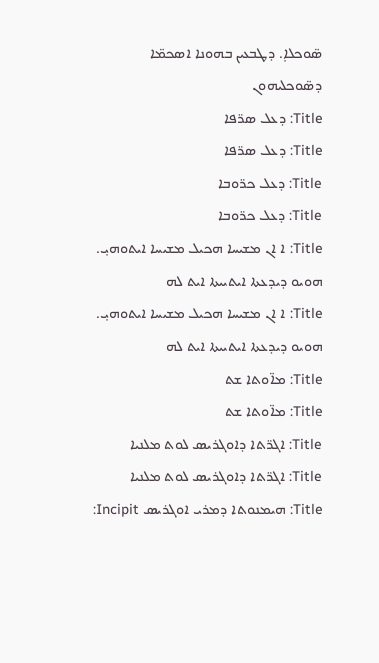ܣ̈ܘܟܠܐ̣. ܕܛܒܥܝܢ ܒܗܘܢܐ ܐܣܟܡ̈ܐ ܕܣ̈ܘܟܠܝܗܘܢ
Title: ܕܥܠ ܣܪ̈ܦܐ
Title: ܕܥܠ ܣܪ̈ܦܐ
Title: ܕܥܠ ܟܪ̈ܘܒܐ
Title: ܕܥܠ ܟܪ̈ܘܒܐ
Title: ܐ ܐܢ ܡܫܝܚܐ ܗܟܝܠ ܡܫܝܚܐ ܐܝܬܘܗܝ̣. ܗܘܝܘ ܕܝܕܥܬܐ ܐܝܬܝܝܬܐ ܐܝܬ ܠܗ
Title: ܐ ܐܢ ܡܫܝܚܐ ܗܟܝܠ ܡܫܝܚܐ ܐܝܬܘܗܝ̣. ܗܘܝܘ ܕܝܕܥܬܐ ܐܝܬܝܝܬܐ ܐܝܬ ܠܗ
Title: ܡܐ̈ܘܬܐ ܫܬ
Title: ܡܐ̈ܘܬܐ ܫܬ
Title: ܐܓܪ̈ܬܐ ܕܐܘܓܪܝܣ ܠܘܬ ܡܠܢܝܐ
Title: ܐܓܪ̈ܬܐ ܕܐܘܓܪܝܣ ܠܘܬ ܡܠܢܝܐ
Title: ܗܝܡܢܘܬܐ ܕܡܪܝ ܐܘܓܪܝܣ Incipit: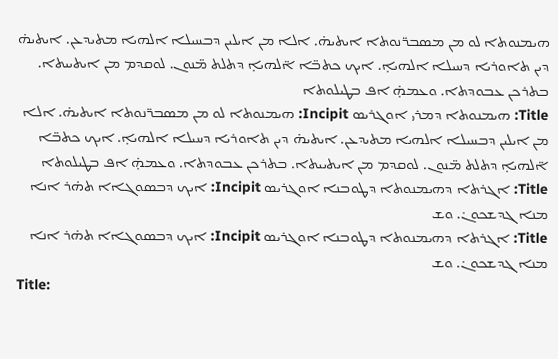ܗܝܡܢܘܬܐ ܠܘ ܡܢ ܡܣܒܪ̈ܢܘܬܐ ܐܝܬܝܗ̇. ܐܠܐ ܡܢ ܐܝܠܝܢ ܕܒܚܝܠܐ ܐܠܗܝܐ ܡܬܝܕܥܢ. ܐܝܬܝܗ̇ ܕܝܢ ܬܐܘܪܝܐ ܕܚܝܠܐ ܐܠܗܝܐ̣. ܐܝܟ ܟܬܒ̈ܐ ܐ̈ܠܗܝܐ̣ ܕܬܠܬ ܡ̈ܢܘܢ. ܠܘܩܕܡ ܡܢ ܐܝܬܝܝܬܐ. ܒܬܪܟܢ ܥܒܘܕܬܐ. ܘܥܡܗ̣̇ ܐܦ ܒܛܝܠܘܬܐ
Title: ܗܝܡܢܘܬܐ ܕܡܪܝ ܐܘܓܪܝܣ Incipit: ܗܝܡܢܘܬܐ ܠܘ ܡܢ ܡܣܒܪ̈ܢܘܬܐ ܐܝܬܝܗ̇. ܐܠܐ ܡܢ ܐܝܠܝܢ ܕܒܚܝܠܐ ܐܠܗܝܐ ܡܬܝܕܥܢ. ܐܝܬܝܗ̇ ܕܝܢ ܬܐܘܪܝܐ ܕܚܝܠܐ ܐܠܗܝܐ̣. ܐܝܟ ܟܬܒ̈ܐ ܐ̈ܠܗܝܐ̣ ܕܬܠܬ ܡ̈ܢܘܢ. ܠܘܩܕܡ ܡܢ ܐܝܬܝܝܬܐ. ܒܬܪܟܢ ܥܒܘܕܬܐ. ܘܥܡܗ̣̇ ܐܦ ܒܛܝܠܘܬܐ
Title: ܐܓܪܬܐ ܕܗܝܡܢܘܬܐ ܕܛܘܒܢܐ ܐܘܓܪܝܣ Incipit: ܐܝܟ ܕܒܣܘܓܐܐ ܬܗ̇ܪ ܐܢܐ ܡܢܐ ܓܕܫܟܘܢ̇. ܘܫ
Title: ܐܓܪܬܐ ܕܗܝܡܢܘܬܐ ܕܛܘܒܢܐ ܐܘܓܪܝܣ Incipit: ܐܝܟ ܕܒܣܘܓܐܐ ܬܗ̇ܪ ܐܢܐ ܡܢܐ ܓܕܫܟܘܢ̇. ܘܫ
Title: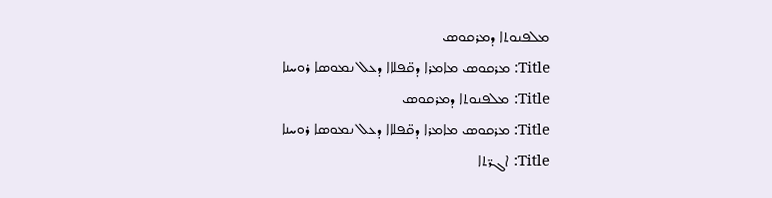ܡܠܦܢܘܬܐ ܕܡܪܩܘܣ
Title: ܡܪܩܘܣ ܡܐܡܪܐ ܕܩ̈ܦܠܐܐ ܕܥܠ ܢܡܘܣܐ ܪܘܚܢܐ
Title: ܡܠܦܢܘܬܐ ܕܡܪܩܘܣ
Title: ܡܪܩܘܣ ܡܐܡܪܐ ܕܩ̈ܦܠܐܐ ܕܥܠ ܢܡܘܣܐ ܪܘܚܢܐ
Title: ܐܓܪ̈ܬܐ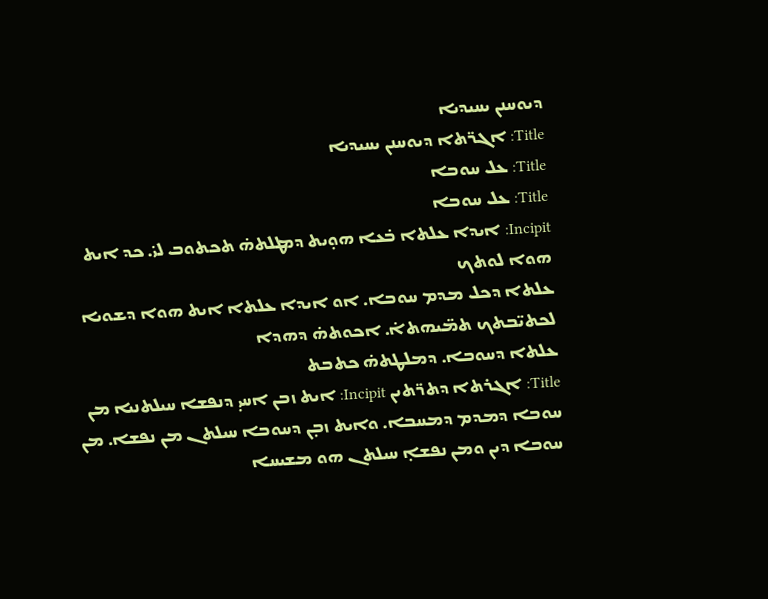ܕܝܘܚܢܢ ܝܚܝܕܝܐ
Title: ܐܓܪ̈ܬܐ ܕܝܘܚܢܢ ܝܚܝܕܝܐ
Title: ܥܠ ܚܘܒܐ
Title: ܥܠ ܚܘܒܐ
Incipit: ܐܝܕܐ ܥܠܬܐ ܒ̇ܥܐ ܗܘ̣ܝܬ ܕܡܛܠܬܗ̇ ܬܟܬܘܒ ܠܝ̇. ܟܕ ܐܝܬ ܗܘܐ ܠܘܬܟ
ܥܠܬܐ ܕܟܠ ܡܕܡ ܚܘܒܐ. ܐܘ ܐܝܕܐ ܥܠܬܐ ܐܝܬ ܗܘܐ ܕܫܘܝܐ ܠܟܬܝ̈ܒܬܟ ܬܡ̈ܝܗܬܐ̇. ܐܟܘܬܗ̇ ܕܗܕܐ
ܥܠܬܐ ܕܚܘܒܐ. ܕܡܠܛܬܗ̇ ܟܬܒܬ
Title: ܐܓܪܬܐ ܕܬܪ̈ܬܝܢ Incipit: ܐܝܬ ܙܒܢ ܐܚܝ̣ ܕܢܦܫܐ ܚܝܠܬܢܝܐ ܡܢ ܚܘܒܐ ܕܡܕܡ ܕܡܚܒܐ. ܘܐܝܬ ܙܒ̣ܢ ܕܚܘܒܐ ܚܝܠܬܢ ܡܢ ܢܦܫܐ. ܡܢ ܚܘܒܐ ܕܝܢ ܘܡܢ ܢܦܫܐ̣ ܚܝܠܬܢ ܗܘ ܡܫܝܚܐ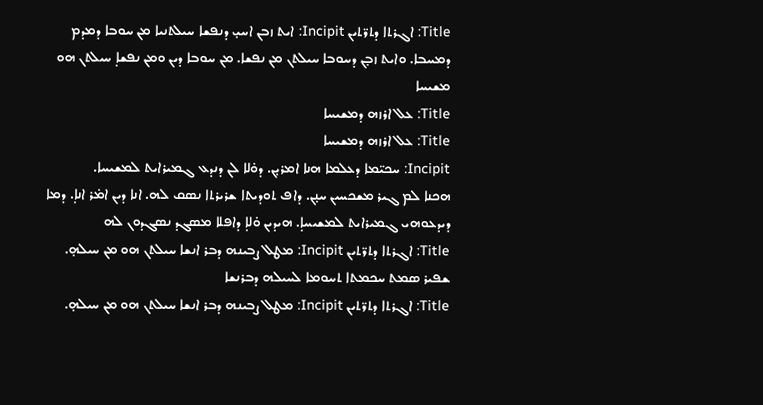Title: ܐܓܪܬܐ ܕܬܪ̈ܬܝܢ Incipit: ܐܝܬ ܙܒܢ ܐܚܝ̣ ܕܢܦܫܐ ܚܝܠܬܢܝܐ ܡܢ ܚܘܒܐ ܕܡܕܡ ܕܡܚܒܐ. ܘܐܝܬ ܙܒ̣ܢ ܕܚܘܒܐ ܚܝܠܬܢ ܡܢ ܢܦܫܐ. ܡܢ ܚܘܒܐ ܕܝܢ ܘܡܢ ܢܦܫܐ̣ ܚܝܠܬܢ ܗܘ ܡܫܝܚܐ
Title: ܥܠ ܐܪܙܗ ܕܡܫܝܚܐ
Title: ܥܠ ܐܪܙܗ ܕܡܫܝܚܐ
Incipit: ܚܟܝ̈ܡܐ ܕܥܠܡܐ ܗܢܐ ܐܡܪܝ̣ܢ. ܕܘ̇ܠܐ ܠܢ ܕܢܕܥ ܓܡܝܪܐܝܬ ܠܡܫܝܚܐ.
ܗܟܢܐ ܠܡ ܓܝܪ ܡܫܟܚܝܢ ܚܢ̣ܢ. ܕܐܦ ܬܘܕܝܬܐ ܫܪܝܪܬܐ ܢܣܩ ܠܗ. ܐܢܐ ܕܝܢ ܐܡ̇ܪ ܐܢܐ̣. ܕܡܐ
ܕܝܕܥܘܗܝ ܓܡܝܪܐܝܬ ܠܡܫܝܚܐ̣. ܗܝܕܝܢ ܘ̇ܠܐ̣ ܕܐܦܠܐ ܡܣܓܕ ܢܣܓܕܘܢ ܠܗ
Title: ܐܓܪܬܐ ܕܬܪ̈ܬܝܢ Incipit: ܡܛܠ ܨܒܝܢܗ ܕܒܪ ܐܢܫܐ ܚܝܠܬܢ ܗܘ ܡܢ ܚܝܠܗ̣. ܫܦܝܪ ܣܡܬ ܚܟܡܬܐ ܬܚܘܡܐ ܠܚܝܠܗ ܕܒܪܢܫܐ
Title: ܐܓܪܬܐ ܕܬܪ̈ܬܝܢ Incipit: ܡܛܠ ܨܒܝܢܗ ܕܒܪ ܐܢܫܐ ܚܝܠܬܢ ܗܘ ܡܢ ܚܝܠܗ̣.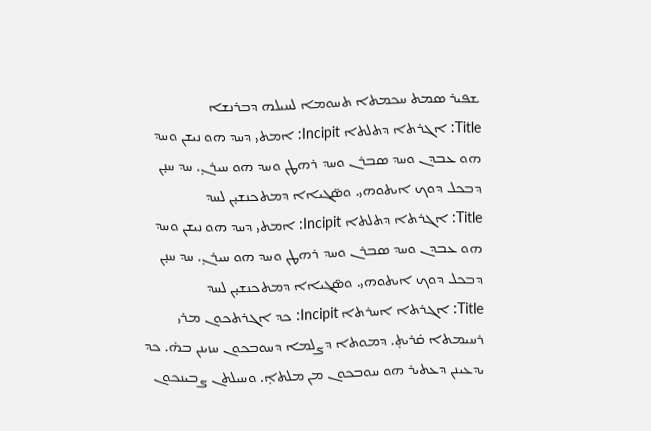ܫܦܝܪ ܣܡܬ ܚܟܡܬܐ ܬܚܘܡܐ ܠܚܝܠܗ ܕܒܪܢܫܐ
Title: ܐܓܪܬܐ ܕܬܠܬܐ Incipit: ܐܡܬܝ ܕܚܕ ܗܘ ܢܝܫܢ ܘܚܕ ܗܘ ܥܒܕܢ ܘܚܕ ܣܒܪܢ ܘܚܕ ܪܗܛܢ ܘܚܕ ܗܘ ܚܝܪܢ̣. ܚܕ ܚܢ̣ܢ ܕܒܟܠ ܕܘܟ ܐܝܬܘܗܝ. ܘܣ̈ܓܝܐܐ ܕܡܬܟܢܫܝ̣ܢ ܠܚܕ
Title: ܐܓܪܬܐ ܕܬܠܬܐ Incipit: ܐܡܬܝ ܕܚܕ ܗܘ ܢܝܫܢ ܘܚܕ ܗܘ ܥܒܕܢ ܘܚܕ ܣܒܪܢ ܘܚܕ ܪܗܛܢ ܘܚܕ ܗܘ ܚܝܪܢ̣. ܚܕ ܚܢ̣ܢ ܕܒܟܠ ܕܘܟ ܐܝܬܘܗܝ. ܘܣ̈ܓܝܐܐ ܕܡܬܟܢܫܝ̣ܢ ܠܚܕ
Title: ܐܓܪܬܐ ܐܚܪܬܐ Incipit: ܟܕ ܐܓܪܬܟܘܢ ܡܪܝ ܪܚܝܡܬܐ ܩ̇ܪܝܬ̣. ܕܡܘܬܐ ܕܨܠܡܐ ܕܚܘܒܟܘܢ ܚܙܝܢܢ ܒܗ̇. ܟܕ ܝܕܥܝܢܢ ܕܥܬܝܪ ܗܘ ܚܘܒܟܘܢ ܡܢ ܡܠܬܐ̣. ܘܚܝܠܬܢ ܨܒܝܢܟܘܢ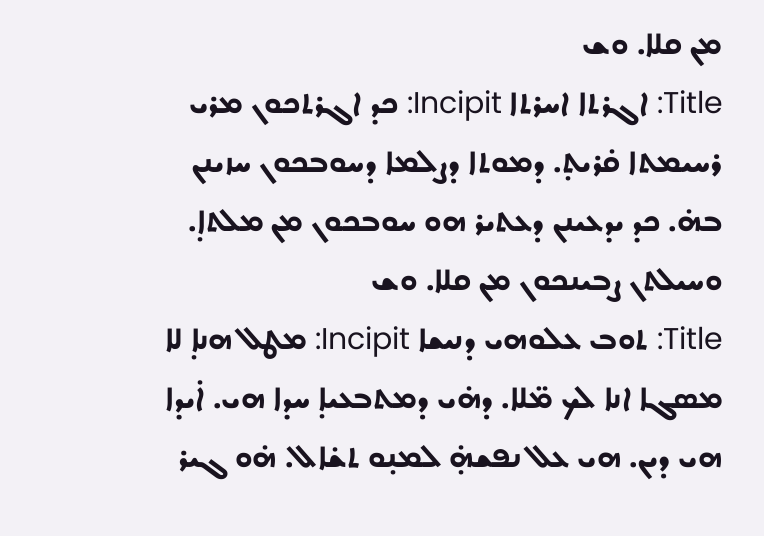ܡܢ ܩܠܐ. ܘܫ
Title: ܐܓܪܬܐ ܐܚܪܬܐ Incipit: ܟܕ ܐܓܪܬܟܘܢ ܡܪܝ ܪܚܝܡܬܐ ܩ̇ܪܝܬ̣. ܕܡܘܬܐ ܕܨܠܡܐ ܕܚܘܒܟܘܢ ܚܙܝܢܢ ܒܗ̇. ܟܕ ܝܕܥܝܢܢ ܕܥܬܝܪ ܗܘ ܚܘܒܟܘܢ ܡܢ ܡܠܬܐ̣. ܘܚܝܠܬܢ ܨܒܝܢܟܘܢ ܡܢ ܩܠܐ. ܘܫ
Title: ܬܘܒ ܥܠܘܗܝ ܕܢܝܫܐ Incipit: ܡܛܠ ܗܢܐ̣ ܠܐ ܡܣܓܐ ܐܢܐ ܠܟ ܡ̈ܠܐ. ܕܗ̇ܝ ܕܡܬܒܥܝܐ̣ ܚܕܐ ܗܝ. ܐ̇ܝܕܐ ܗܝ ܕܝܢ. ܗܝ ܥܠ ܢܦܫܗ̣̇ ܠܡܢ̣ܘ ܬܫ̇ܐܠ. ܗ̇ܘ ܓܝܪ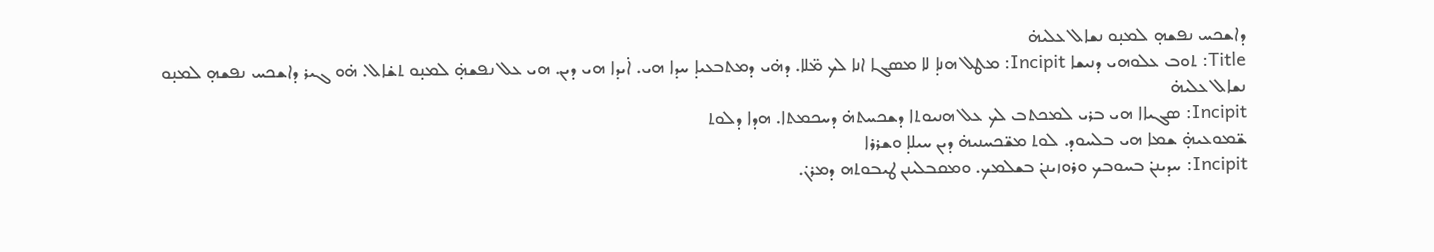ܕܐܫܟܚ ܢܦܫܗ̣ ܠܡܢ̣ܘ ܢܫܐܠ ܥܠܝܗ̇
Title: ܬܘܒ ܥܠܘܗܝ ܕܢܝܫܐ Incipit: ܡܛܠ ܗܢܐ̣ ܠܐ ܡܣܓܐ ܐܢܐ ܠܟ ܡ̈ܠܐ. ܕܗ̇ܝ ܕܡܬܒܥܝܐ̣ ܚܕܐ ܗܝ. ܐ̇ܝܕܐ ܗܝ ܕܝܢ. ܗܝ ܥܠ ܢܦܫܗ̣̇ ܠܡܢ̣ܘ ܬܫ̇ܐܠ. ܗ̇ܘ ܓܝܪ ܕܐܫܟܚ ܢܦܫܗ̣ ܠܡܢ̣ܘ ܢܫܐܠ ܥܠܝܗ̇
Incipit: ܣܓܝܐܐ ܗܝ ܒܪܝ ܠܡܟܬܒ ܠܟ ܥܠ ܗܢܝܘܬܐ ܕܫܟܚܬܗ̇ ܕܚܟܡܬܐ. ܗܕܐ ܕܠܘܬ
ܫ̈ܡܘܥܝܗ̣̇ ܫܡܐ ܗܝ ܒܠܚܘܕ. ܠܘܬ ܡܫ̈ܟܚܢܝܗ̇ ܕܝܢ ܚܝܠܐ̣ ܘܫܪܪܐ
Incipit: ܚܕܝܢܢ̇ ܒܚܘܒܟ ܘܪܘܙܝܢܢ̇ ܒܫܠܡܟ. ܘܡܩܒܠܝܢܢ ܛܝܒܘܬܗ ܕܡܪܢ̇.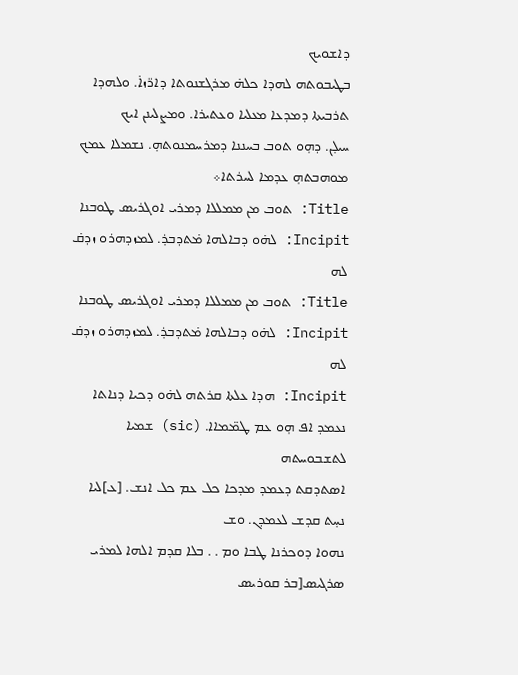ܕܐܫܘܝܟ
ܒܛܝܒܘܬܗ ܠܗܕܐ ܟܠܗ̇ ܡܪܓܫܢܘܬܐ ܕܐܪ̈ܙܐ̇. ܘܠܗܕܐ ܬܪܒܝܬܐ ܕܡܕܥܐ ܡܥܠܝܐ ܘܥܬܝܪܐ. ܘܡܨܠܝܢܢ ܐܝܟ
ܚܝܠ̣ܢ. ܕܗ̣ܘ ܬܘܒ ܒܚܢܢܐ ܕܡܪܚܡܢܘܬܗ̣. ܢܫܡܠܐ ܥܡܟ ܡܘܗܒܬܗ̣ ܥܕܡܐ ܠܚܪܬܐ܀
Title: ܬܘܒ ܡܢ ܡܡܠܠܐ ܕܡܪܝ ܐܘܓܪܝܣ ܛܘܒܢܐ Incipit: ܠܗ̇ܘ ܕܒܐܠܗܐ ܡ̇ܬܕܒܪ̣. ܠܡܙܕܗܪܘ ܙܕܩ̇ ܠܗ
Title: ܬܘܒ ܡܢ ܡܡܠܠܐ ܕܡܪܝ ܐܘܓܪܝܣ ܛܘܒܢܐ Incipit: ܠܗ̇ܘ ܕܒܐܠܗܐ ܡ̇ܬܕܒܪ̣. ܠܡܙܕܗܪܘ ܙܕܩ̇ ܠܗ
Incipit: ܗܕܐ ܥܠܬܐ ܩܪܬܗ ܠܗ̇ܘ ܕܟܝܐ ܕܢܐܬܐ ܢܥܡܕ ܐܦ ܗ̣ܘ ܥܡ ܛܡ̈ܡܐܐ. (sic) ܫܡܝܐ ܠܬܫܒܘܚܬܗ
ܐܣܬܕܩܬ ܕܥܡܕ ܡܕܟܐ ܟܠ ܥܡ ܟܠ ܐܢܫ. [ܥ]ܠܝܐ ܢܚ̣ܬ ܩܕܫ ܠܥܡܕܢ. ܘܫ
ܢܗܘܐ ܕܘܟܪܢܐ ܛܒܐ ܘܡ . . ܒܠܐ ܩܕܡ ܐܠܗܐ ܠܡܪܝ ܣܪܓܝܣ[ܒܪ ܩܘܪܝܣ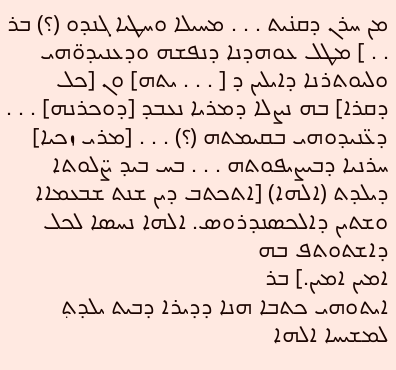ܡܢ ܚܪܢ ܕܩܢ̇ܝܬ . . . ܡܚܝܠܐ ܘܚܛܝܐ ܓܢܕܘ (؟) ܒܪ . . ] ܡܛܠ ܥܘܗܕܢܐ ܕܢܦܫܗ ܘܕܥܢܝܕܘ̈ܗܝ
ܘܠܝܘܬܪܢܐ ܕܐܝܠܝܢ ܕ [ . . . ܝܬܗ] ܘܢ [ܟܠ ܕܩܪܐ] ܒܗ ܢܨܠܐ ܕܡܪܝܐ ܢܥܒܕ [ܕܘܟܪܢܗ] . . .
ܕܥ̈ܢܝܕܘܗܝ ܒܩܝܡܬܗ (؟) . . . [ܡܪܝ ܙܟܝܐ] ܚܪܢܝܐ ܕܒܝܨܝܦܘܬܗ . . . ܒܚ ܒܝܕ ܨ̈ܠܘܬܐ
ܕܝܠܕܬ (ܐܠܗܐ) [ܐܬܟܬܒ ܕܝܢ ܫܢܬ ܫܒܥܡܐܐ ܘܫܬܝܢ ܕܐܠܟܣܢܕܪܘܣ. ܐܠܗܐ ܢܚܣܐ ܠܟܠ ܕܐܫܬܘܬܦ ܒܗ
ܐܡܝܢ ܐܡܝܢ.] ܒܪ
ܐܝܬܘܗܝ ܟܬܒܐ ܗܢܐ ܕܕܝܪܐ ܕܒܝܬ ܝܠܕܬ݂ ܠܡܫܝܚܐ ܐܠܗܐ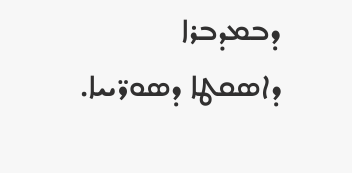ܕܒܡܕܒܪܐ
ܕܐܣܩܛܐ ܕܣܘܪ̈ܝܝܐ.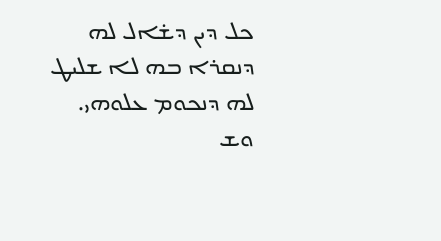ܟܠ ܕܝܢ ܕܫ̇ܐܠ ܠܗ ܕܢܩܪܐ ܒܗ ܠܐ ܫܠܝܛ ܠܗ ܕܢܟܘܡ ܥܠܘܗܝ. ܘܫ